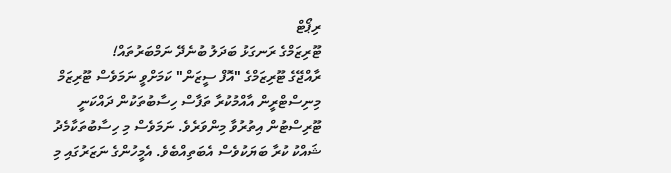ރިޕޯޓް
ޓޫރިޒަމްގެ ރަނގަޅު ބަދަލު ބުނެދޭ ނަމްބަރުތައް!
ރާއްޖޭގެ ޓޫރިޒަމްގެ "އޮފް ސީޒަން" ކަމަށްވީ ނަމަވެސް ޓޫރިޒަމް މިނިސްޓްރީން އާއްމުކުރާ ތަފާސް ހިސާބުތަކުން ދައްކަނީ ޓޫރިސްޓުން އިތުރުވާ މިންވަރެވެ. ނަމަވެސް މި ހިސާބުތަކާމެދު ޝައްކު ކުރާ ބަޔަކުވެސް އެބަތިއްބެވެ. އެމީހުންގެ ނަޒަރުގައި މި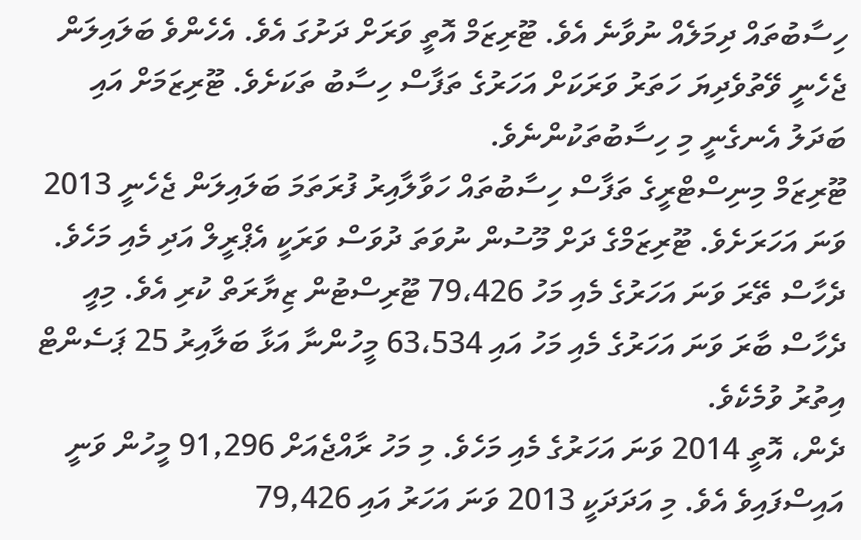ހިސާބުތައް ދިމަލެއް ނުވާނެ އެވެ. ޓޫރިޒަމް އޮތީ ވަރަށް ދަށުގަ އެވެ. އެހެންވެ ބަލައިލަން ޖެހެނީ ވޭތުވެދިޔަ ހަތަރު ވަރަކަށް އަހަރުގެ ތަފާސް ހިސާބު ތަކަށެވެ. ޓޫރިޒަމަށް އައި ބަދަލު އެނގެނީ މި ހިސާބުތަކުންނެވެ.
ޓޫރިޒަމް މިނިސްޓްރީގެ ތަފާސް ހިސާބުތައް ހަވާލާއިރު ފުރަތަމަ ބަލައިލަން ޖެހެނީ 2013 ވަނަ އަހަރަށެވެ. ޓޫރިޒަމްގެ ދަށް މޫސުން ނުވަތަ ދުވަސް ވަރަކީ އެޕްރީލް އަދި މެއި މަހެވެ. ދެހާސް ތޭރަ ވަނަ އަހަރުގެ މެއި މަހު 79،426 ޓޫރިސްޓުން ޒިޔާރަތް ކުރި އެވެ. މިއީ ދެހާސް ބާރަ ވަނަ އަހަރުގެ މެއި މަހު އައި 63،534 މީހުންނާ އަޅާ ބަލާއިރު 25 ޕަސެންޓް އިތުރު ވުމެކެވެ.
ދެން، އޮތީ 2014 ވަނަ އަހަރުގެ މެއި މަހެވެ. މި މަހު ރާއްޖެއަށް 91,296 މީހުން ވަނީ އައިސްފައިވެ އެވެ. މި އަދަދަކީ 2013 ވަނަ އަހަރު އައި 79,426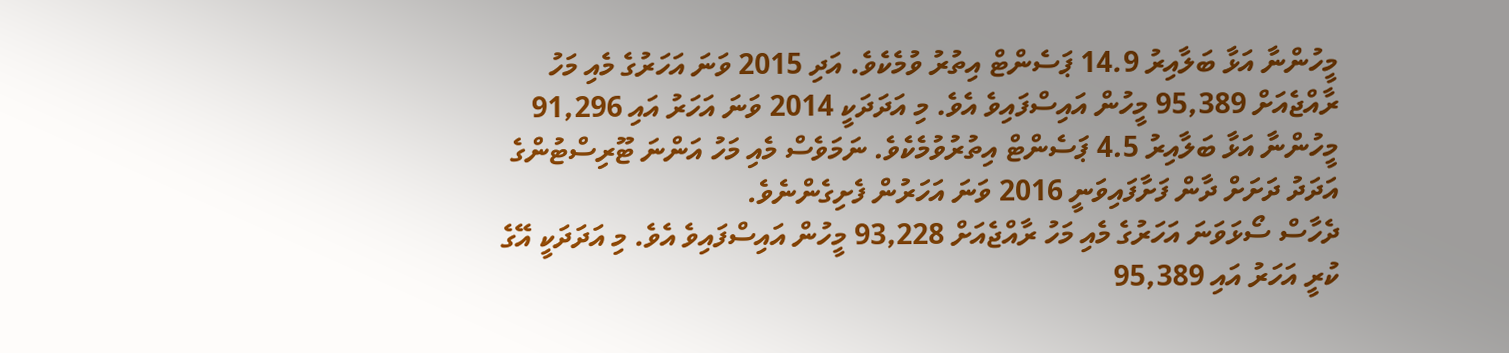މީހުންނާ އަޅާ ބަލާއިރު 14.9 ޕަސެންޓް އިތުރު ވުމެކެވެ. އަދި 2015 ވަނަ އަހަރުގެ މެއި މަހު ރާއްޖެއަށް 95,389 މީހުން އައިސްފައިވެ އެވެ. މި އަދަދަކީ 2014 ވަނަ އަހަރު އައި 91,296 މީހުންނާ އަޅާ ބަލާއިރު 4.5 ޕަސެންޓް އިތުރުވުމެކެވެ. ނަމަވެސް މެއި މަހު އަންނަ ޓޫރިސްޓުންގެ އަދަދު ދަށަށް ދާން ފަށާފައިވަނީ 2016 ވަނަ އަހަރުން ފެށިގެންނެވެ.
ދެހާސް ސޯޅަވަނަ އަހަރުގެ މެއި މަހު ރާއްޖެއަށް 93,228 މީހުން އައިސްފައިވެ އެވެ. މި އަދަދަކީ އޭގެ ކުރީ އަހަރު އައި 95,389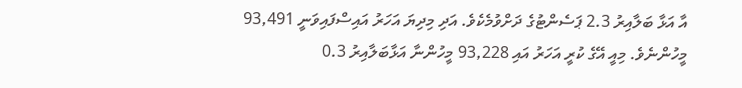އާ އަޅާ ބަލާއިރު 2.3 ޕަސެންޓުގެ ދަށްވުމެކެވެ. އަދި މިދިޔަ އަހަރު އައިސްފައިވަނީ 93,491 މީހުންނެވެ. މިއީ އޭގެ ކުރީ އަހަރު އައި 93,228 މީހުންނާ އަޅާބަލާއިރު 0.3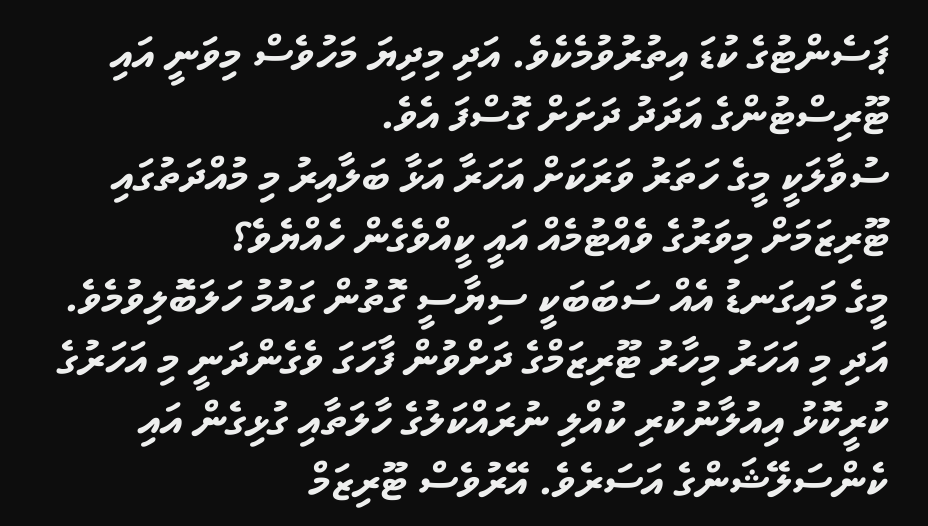ޕަސެންޓުގެ ކުޑަ އިތުރުވުމެކެވެ. އަދި މިދިޔަ މަހުވެސް މިވަނީ އައި ޓޫރިސްޓުންގެ އަދަދު ދަށަށް ގޮސްފަ އެވެ.
ސުވާލަކީ މީގެ ހަތަރު ވަރަކަށް އަހަރާ އަޅާ ބަލާއިރު މި މުއްދަތުގައި ޓޫރިޒަމަށް މިވަރުގެ ވެއްޓުމެއް އައީ ކީއްވެގެން ހެއްޔެވެ؟
މީގެ މައިގަނޑު އެއް ސަބަބަކީ ސިޔާސީ ގޮތުން ގައުމު ހަލަބޮލިވުމެވެ. އަދި މި އަހަރު މިހާރު ޓޫރިޒަމްގެ ދަށްވުން ފާހަގަ ވެގެންދަނީ މި އަހަރުގެ ކުރީކޮޅު އިއުލާނުކުރި ކުއްލި ނުރައްކަލުގެ ހާލަތާއި ގުޅިގެން އައި ކެންސަލޭޝަންގެ އަސަރެވެ. އޭރުވެސް ޓޫރިޒަމް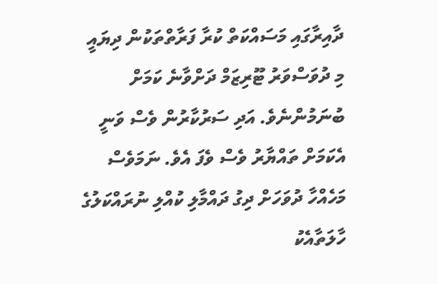ދާއިރާގައި މަސައްކަތް ކުރާ ފަރާތްތަކުން ދިޔައީ މި ދުވަސްވަރު ޓޫރިޒަމް ދަށްވާނެ ކަމަށް ބުނަމުންނެވެ. އަދި ސަރުކާރުން ވެސް ވަނީ އެކަމަށް ތައްޔާރު ވެސް ވެފަ އެވެ. ނަމަވެސް މަހެއްހާ ދުވަހަށް ދިގު ދައްމާލި ކުއްލި ނުރައްކަލުގެ ހާލަތާއެކު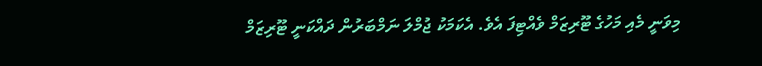މިވަނީ މެއި މަހުގެ ޓޫރިޒަމް ވެއްޓިފަ އެވެ. އެކަމަކު ޖުމްލަ ނަމްބަރުން ދައްކަނީ ޓޫރިޒަމް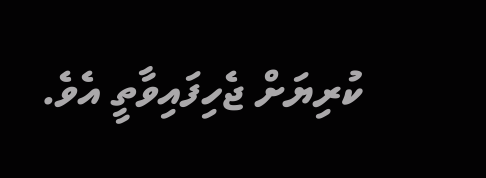ކުރިޔަށް ޖެހިފައިވާތީ އެވެ.